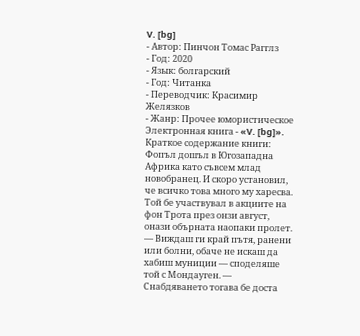V. [bg]
- Автор: Пинчон Томас Рагглз
- Год: 2020
- Язык: болгарский
- Год: Читанка
- Переводчик: Красимир Желязков
- Жанр: Прочее юмористическое
Электронная книга - «V. [bg]». Краткое содержание книги:
Фопъл дошъл в Югозападна Африка като съвсем млад новобранец. И скоро установил, че всичко това много му харесва. Той бе участвувал в акциите на фон Трота през онзи август, онази обърната наопаки пролет.
— Виждаш ги край пътя, ранени или болни, обаче не искаш да хабиш муниции — споделяше той с Мондауген. — Снабдяването тогава бе доста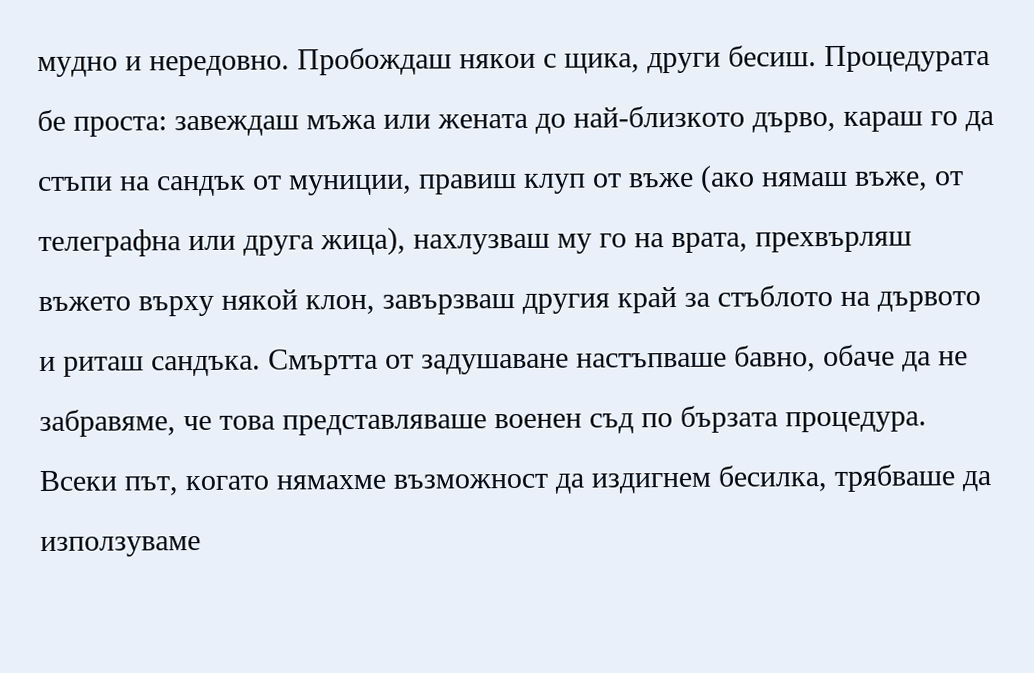мудно и нередовно. Пробождаш някои с щика, други бесиш. Процедурата бе проста: завеждаш мъжа или жената до най-близкото дърво, караш го да стъпи на сандък от муниции, правиш клуп от въже (ако нямаш въже, от телеграфна или друга жица), нахлузваш му го на врата, прехвърляш въжето върху някой клон, завързваш другия край за стъблото на дървото и риташ сандъка. Смъртта от задушаване настъпваше бавно, обаче да не забравяме, че това представляваше военен съд по бързата процедура. Всеки път, когато нямахме възможност да издигнем бесилка, трябваше да използуваме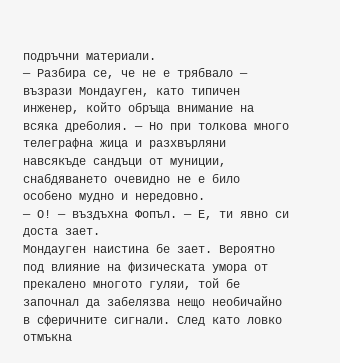подръчни материали.
— Разбира се, че не е трябвало — възрази Мондауген, като типичен инженер, който обръща внимание на всяка дреболия. — Но при толкова много телеграфна жица и разхвърляни навсякъде сандъци от муниции, снабдяването очевидно не е било особено мудно и нередовно.
— О! — въздъхна Фопъл. — Е, ти явно си доста зает.
Мондауген наистина бе зает. Вероятно под влияние на физическата умора от прекалено многото гуляи, той бе започнал да забелязва нещо необичайно в сферичните сигнали. След като ловко отмъкна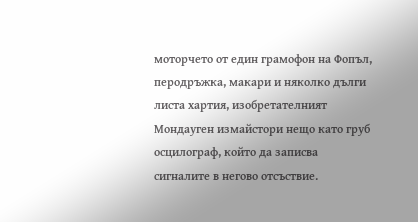моторчето от един грамофон на Фопъл, перодръжка, макари и няколко дълги листа хартия, изобретателният Мондауген измайстори нещо като груб осцилограф, който да записва сигналите в негово отсъствие.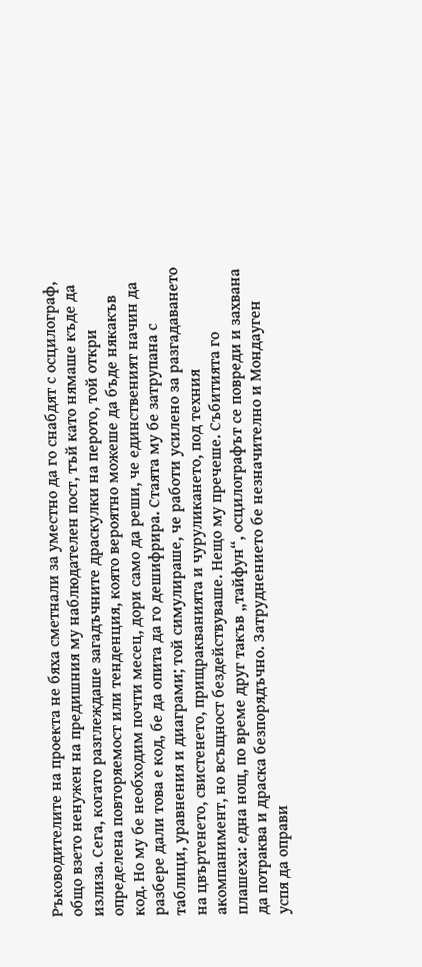Ръководителите на проекта не бяха сметнали за уместно да го снабдят с осцилограф, общо взето ненужен на предишния му наблюдателен пост, тъй като нямаше къде да излиза. Сега, когато разглеждаше загадъчните драскулки на перото, той откри определена повторяемост или тенденция, която вероятно можеше да бъде някакъв код. Но му бе необходим почти месец, дори само да реши, че единственият начин да разбере дали това е код, бе да опита да го дешифрира. Стаята му бе затрупана с таблици, уравнения и диаграми; той симулираше, че работи усилено за разгадаването на цвъртенето, свистенето, прищракванията и чуруликането, под техния акомпанимент, но всъщност бездействуваше. Нещо му пречеше. Събитията го плашеха: една нощ, по време друг такъв „тайфун“, осцилографът се повреди и захвана да потраква и драска безпорядъчно. Затруднението бе незначително и Мондауген успя да оправи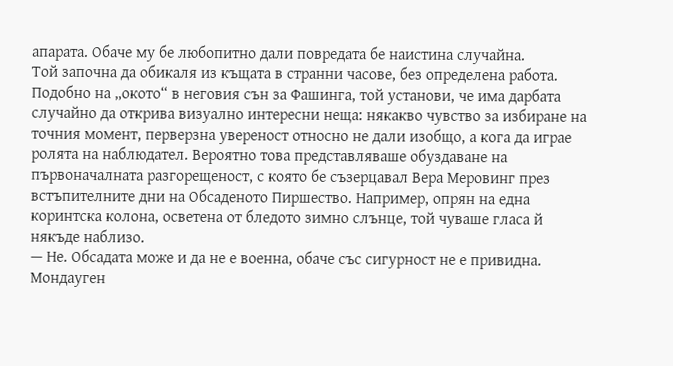апарата. Обаче му бе любопитно дали повредата бе наистина случайна.
Той започна да обикаля из къщата в странни часове, без определена работа. Подобно на „окото“ в неговия сън за Фашинга, той установи, че има дарбата случайно да открива визуално интересни неща: някакво чувство за избиране на точния момент, перверзна увереност относно не дали изобщо, а кога да играе ролята на наблюдател. Вероятно това представляваше обуздаване на първоначалната разгорещеност, с която бе съзерцавал Вера Меровинг през встъпителните дни на Обсаденото Пиршество. Например, опрян на една коринтска колона, осветена от бледото зимно слънце, той чуваше гласа й някъде наблизо.
— Не. Обсадата може и да не е военна, обаче със сигурност не е привидна.
Мондауген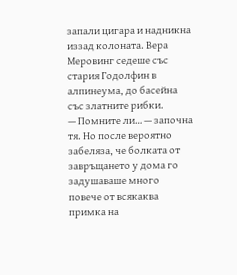запали цигара и надникна иззад колоната. Вера Меровинг седеше със стария Годолфин в алпинеума, до басейна със златните рибки.
— Помните ли… — започна тя. Но после вероятно забеляза, че болката от завръщането у дома го задушаваше много повече от всякаква примка на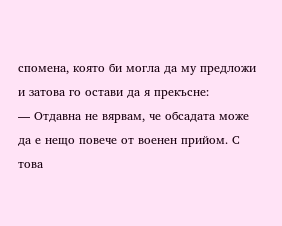спомена, която би могла да му предложи и затова го остави да я прекъсне:
— Отдавна не вярвам, че обсадата може да е нещо повече от военен прийом. С това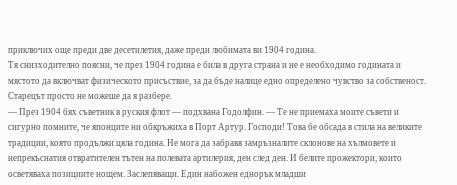приключих още преди две десетилетия, даже преди любимата ви 1904 година.
Тя снизходително поясни, че през 1904 година е била в друга страна и не е необходимо годината и мястото да включват физическото присъствие, за да бъде налице едно определено чувство за собственост.
Старецът просто не можеше да я разбере.
— През 1904 бях съветник в руския флот — подхвана Годолфин. — Те не приемаха моите съвети и сигурно помните, че японците ни обкръжиха в Порт Артур. Господи! Това бе обсада в стила на великите традиции, която продължи цяла година. Не мога да забравя замръзналите склонове на хълмовете и непрекъснатия отвратителен тътен на полевата артилерия, ден след ден. И белите прожектори, които осветяваха позициите нощем. Заслепяващи. Един набожен еднорък младши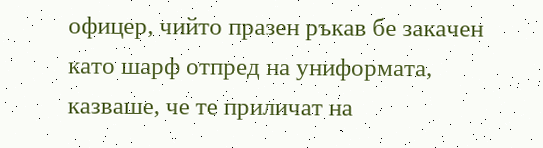офицер, чийто празен ръкав бе закачен като шарф отпред на униформата, казваше, че те приличат на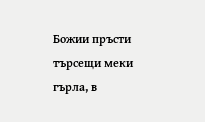Божии пръсти търсещи меки гърла, в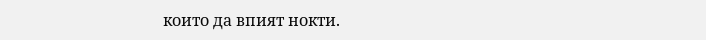които да впият нокти.